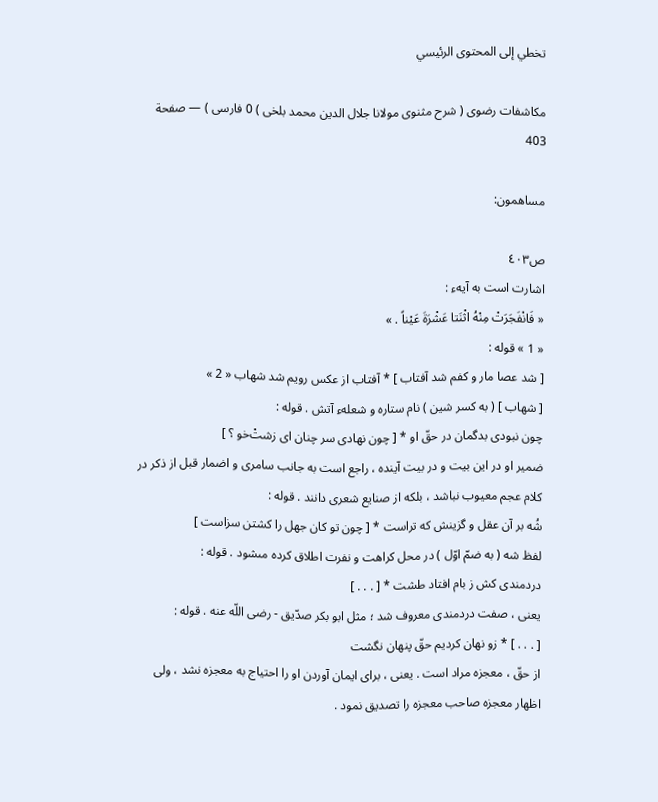تخطي إلى المحتوى الرئيسي

مكاشفات رضوى ( شرح مثنوى مولانا جلال الدين محمد بلخى ) 0 فارسى ) — صفحة 403

مساهمون:

ص٤٠٣
اشارت است به آيهء :
« فَانْفَجَرَتْ مِنْهُ اثْنَتا عَشْرَةَ عَيْناً . »
« 1 » قوله :
[ شد عصا مار و كفم شد آفتاب ] * آفتاب از عكس رويم شد شهاب « 2 »
[ شهاب ] ( به كسر شين ) نام ستاره و شعلهء آتش . قوله :
چون نبودى بدگمان در حقّ او * [ چون نهادى سر چنان اى زشت‌ْخو ؟ ]
ضمير او در اين بيت و در بيت آينده ، راجع است به جانب سامرى و اضمار قبل از ذكر در كلام عجم معيوب نباشد ، بلكه از صنايع شعرى دانند . قوله :
شُه بر آن عقل و گزينش كه تراست * [ چون تو كان جهل را كشتن سزاست ]
لفظ شه ( به ضمّ اوّل ) در محل كراهت و نفرت اطلاق كرده مىشود . قوله :
دردمندى كش ز بام افتاد طشت * [ . . . ]
يعنى ، صفت دردمندى معروف شد ؛ مثل ابو بكر صدّيق - رضى اللّه عنه . قوله :
[ . . . ] * زو نهان كرديم حقّ پنهان نگشت
از حقّ ، معجزه مراد است . يعنى ، براى ايمان آوردن او را احتياج به معجزه نشد ، ولى اظهار معجزه صاحب معجزه را تصديق نمود .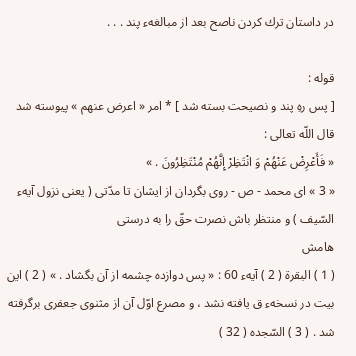در داستان ترك كردن ناصح بعد از مبالغهء پند . . .

قوله :
[ پس رهِ پند و نصيحت بسته شد ] * امر « اعرض عنهم » پيوسته شد
قال اللّه تعالى :
« فَأَعْرِضْ عَنْهُمْ وَ انْتَظِرْ إِنَّهُمْ مُنْتَظِرُونَ . »
« 3 » اى محمد - ص - روى بگردان از ايشان تا مدّتى ( يعنى نزول آيهء السّيف ) و منتظر باش نصرت حقّ را به درستى
هامش
( 1 ) البقرة ( 2 ) آيهء 60 : « پس دوازده چشمه از آن بگشاد . » ( 2 ) اين بيت در نسخهء ق يافته نشد ، و مصرع اوّل آن از مثنوى جعفرى برگرفته شد . ( 3 ) السّجده ( 32 )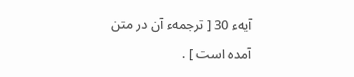آيهء 30 [ ترجمهء آن در متن آمده است ] .